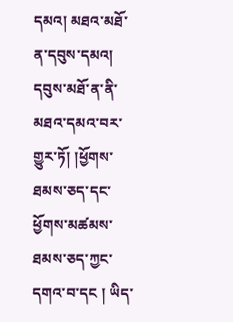དམའ། མཐའ་མཐོ་ན་དབུས་དམའ། དབུས་མཐོ་ན་ནི་མཐའ་དམའ་བར་གྱུར་ཏོ། །ཕྱོགས་ཐམས་ཅད་དང་ཕྱོགས་མཚམས་ཐམས་ཅད་ཀྱང་དགའ་བ་དང ། ཡིད་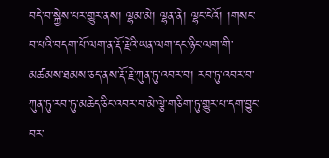བདེ་བ་སྐྱེས་པར་གྱུར་ནས། ལྷམ་མེ། ལྷན་ནེ། ལྷང་ངེའོ། །གསང་བ་པའི་བདག་པོ་ལག་ན་རྡོ་རྗེའི་ཡན་ལག་དང་ཉིང་ལག་གི་མཚམས་ཐམས་ཅད་ནས་རྡོ་རྗེ་ཀུན་ཏུ་འབར་བ། རབ་ཏུ་འབར་བ་ཀུན་ཏུ་རབ་ཏུ་མཆེད་ཅིང་འབར་བ་མེ་ལྕེ་གཅིག་ཏུ་གྱུར་པ་དག་བྱུང་བར་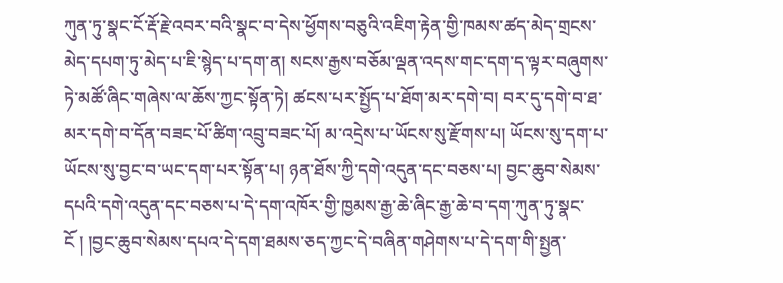ཀུན་ཏུ་སྣང་ངོ་རྡོ་རྗེ་འབར་བའི་སྣང་བ་དེས་ཕྱོགས་བཅུའི་འཇིག་རྟེན་གྱི་ཁམས་ཚད་མེད་གྲངས་མེད་དཔག་ཏུ་མེད་པ་ཇི་སྙེད་པ་དག་ན། སངས་རྒྱས་བཅོམ་ལྡན་འདས་གང་དག་ད་ལྟར་བཞུགས་ཏེ་མཚོ་ཞིང་གཞེས་ལ་ཆོས་ཀྱང་སྟོན་ཏེ། ཚངས་པར་སྤྱོད་པ་ཐོག་མར་དགེ་བ། བར་དུ་དགེ་བ་ཐ་མར་དགེ་བ་དོན་བཟང་པོ་ཚིག་འབྲུ་བཟང་པོ། མ་འདྲེས་པ་ཡོངས་སུ་རྫོགས་པ། ཡོངས་སུ་དག་པ་ཡོངས་སུ་བྱང་བ་ཡང་དག་པར་སྟོན་པ། ཉན་ཐོས་ཀྱི་དགེ་འདུན་དང་བཅས་པ། བྱང་ཆུབ་སེམས་དཔའི་དགེ་འདུན་དང་བཅས་པ་དེ་དག་འཁོར་གྱི་ཁྱམས་རྒྱ་ཆེ་ཞིང་རྒྱ་ཆེ་བ་དག་ཀུན་ཏུ་སྣང་ངོ ། །བྱང་ཆུབ་སེམས་དཔའ་དེ་དག་ཐམས་ཅད་ཀྱང་དེ་བཞིན་གཤེགས་པ་དེ་དག་གི་སྤྱན་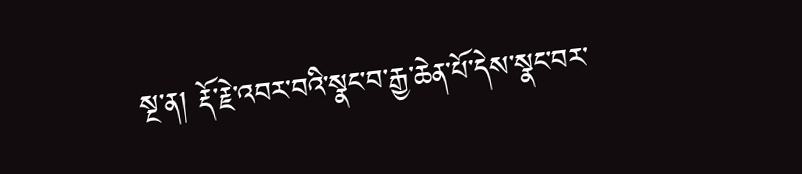སྔ་ན། རྡོ་རྗེ་འབར་བའི་སྣང་བ་རྒྱ་ཆེན་པོ་དེས་སྣང་བར་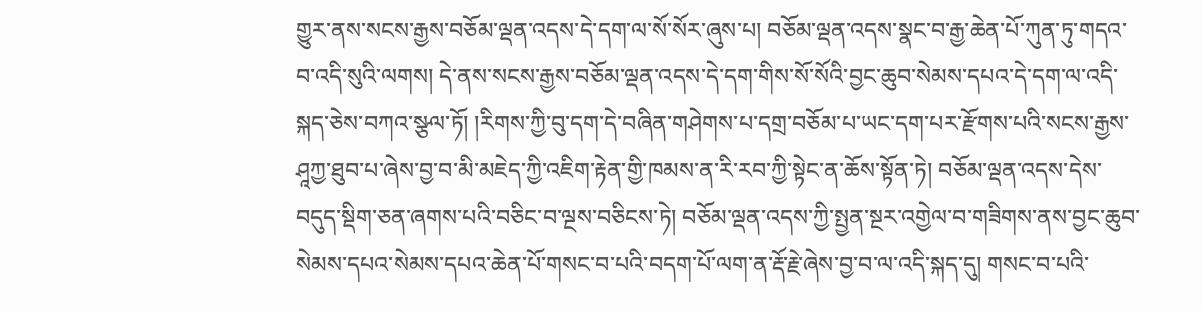གྱུར་ནས་སངས་རྒྱས་བཅོམ་ལྡན་འདས་དེ་དག་ལ་སོ་སོར་ཞུས་པ། བཅོམ་ལྡན་འདས་སྣང་བ་རྒྱ་ཆེན་པོ་ཀུན་ཏུ་གདའ་བ་འདི་སུའི་ལགས། དེ་ནས་སངས་རྒྱས་བཅོམ་ལྡན་འདས་དེ་དག་གིས་སོ་སོའི་བྱང་ཆུབ་སེམས་དཔའ་དེ་དག་ལ་འདི་སྐད་ཅེས་བཀའ་སྩལ་ཏོ། །རིགས་ཀྱི་བུ་དག་དེ་བཞིན་གཤེགས་པ་དགྲ་བཅོམ་པ་ཡང་དག་པར་རྫོགས་པའི་སངས་རྒྱས་ཤཱཀྱ་ཐུབ་པ་ཞེས་བྱ་བ་མི་མཇེད་ཀྱི་འཇིག་རྟེན་གྱི་ཁམས་ན་རི་རབ་ཀྱི་སྟེང་ན་ཆོས་སྟོན་ཏེ། བཅོམ་ལྡན་འདས་དེས་བདུད་སྡིག་ཅན་ཞགས་པའི་བཅིང་བ་ལྔས་བཅིངས་ཏེ། བཅོམ་ལྡན་འདས་ཀྱི་སྤྱན་སྔར་འགྱེལ་བ་གཟིགས་ནས་བྱང་ཆུབ་སེམས་དཔའ་སེམས་དཔའ་ཆེན་པོ་གསང་བ་པའི་བདག་པོ་ལག་ན་རྡོ་རྗེ་ཞེས་བྱ་བ་ལ་འདི་སྐད་དུ། གསང་བ་པའི་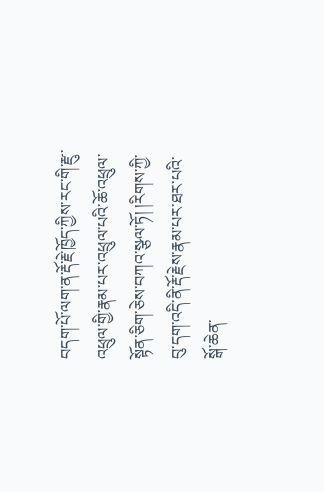བདག་པོ་ལག་ན་རྡོ་རྗེ་ཁྱོད་ཀྱིས་རང་གི་རྫུ་འཕྲུལ་གྱི་རྣམ་པར་འཕྲུལ་པའི་ཆོ་འཕྲུལ་སྟོན་ཅིག་ཅེས་བཀའ་སྩལ་ཏོ། །རིགས་ཀྱི་བུ་དག་འདི་ནི་རྡོ་རྗེས་རྣམ་པར་ཐར་པའི་སྒོ་ཆེན་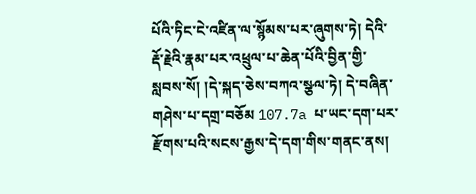པོའི་ཏིང་ངེ་འཛིན་ལ་སྙོམས་པར་ཞུགས་ཏེ། དེའི་རྡོ་རྗེའི་རྣམ་པར་འཕྲུལ་པ་ཆེན་པོའི་བྱིན་གྱི་སླབས་སོ། །དེ་སྐད་ཅེས་བཀའ་སྩལ་ཏེ། དེ་བཞིན་གཤེས་པ་དགྲ་བཅོམ 107.7a པ་ཡང་དག་པར་རྫོགས་པའི་སངས་རྒྱས་དེ་དག་གིས་གནང་ནས།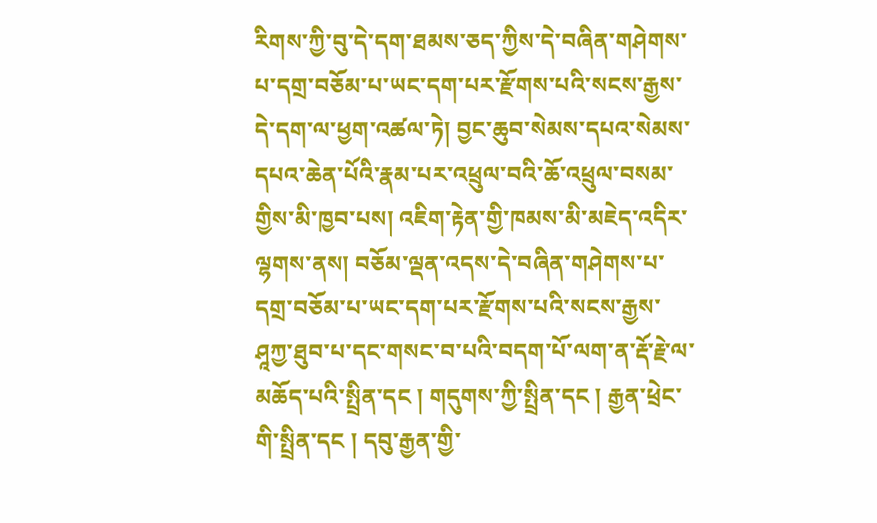རིགས་ཀྱི་བུ་དེ་དག་ཐམས་ཅད་ཀྱིས་དེ་བཞིན་གཤེགས་པ་དགྲ་བཅོམ་པ་ཡང་དག་པར་རྫོགས་པའི་སངས་རྒྱས་དེ་དག་ལ་ཕྱག་འཚལ་ཏེ། བྱང་ཆུབ་སེམས་དཔའ་སེམས་དཔའ་ཆེན་པོའི་རྣམ་པར་འཕྲུལ་བའི་ཆོ་འཕྲུལ་བསམ་གྱིས་མི་ཁྱབ་པས། འཇིག་རྟེན་གྱི་ཁམས་མི་མཇེད་འདིར་ལྷགས་ནས། བཅོམ་ལྡན་འདས་དེ་བཞིན་གཤེགས་པ་དགྲ་བཅོམ་པ་ཡང་དག་པར་རྫོགས་པའི་སངས་རྒྱས་ཤཱཀྱ་ཐུབ་པ་དང་གསང་བ་པའི་བདག་པོ་ལག་ན་རྡོ་རྗེ་ལ་མཆོད་པའི་སྤྲིན་དང ། གདུགས་ཀྱི་སྤྲིན་དང ། རྒྱན་ཕྲེང་གི་སྤྲིན་དང ། དབུ་རྒྱན་གྱི་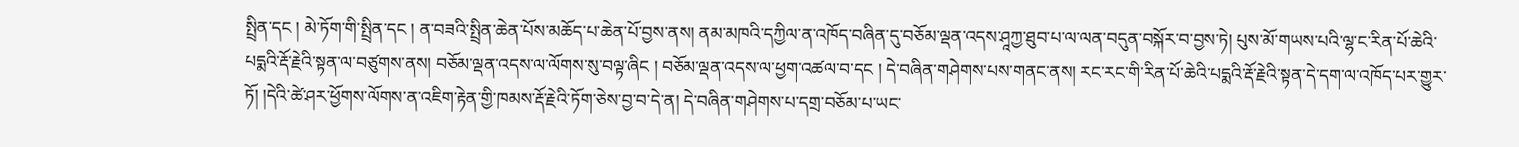སྤྲིན་དང ། མེ་ཏོག་གི་སྤྲིན་དང ། ན་བཟའི་སྤྲིན་ཆེན་པོས་མཆོད་པ་ཆེན་པོ་བྱས་ནས། ནམ་མཁའི་དཀྱིལ་ན་འཁོད་བཞིན་དུ་བཅོམ་ལྡན་འདས་ཤཱཀྱ་ཐུབ་པ་ལ་ལན་བདུན་བསྐོར་བ་བྱས་ཏེ། པུས་མོ་གཡས་པའི་ལྷ་ང་རིན་པོ་ཆེའི་པདྨའི་རྡོ་རྗེའི་སྟན་ལ་བཙུགས་ནས། བཅོམ་ལྡན་འདས་ལ་ལོགས་སུ་བལྟ་ཞིང ། བཅོམ་ལྡན་འདས་ལ་ཕྱག་འཚལ་བ་དང ། དེ་བཞིན་གཤེགས་པས་གནང་ནས། རང་རང་གི་རིན་པོ་ཆེའི་པདྨའི་རྡོ་རྗེའི་སྟན་དེ་དག་ལ་འཁོད་པར་གྱུར་ཏོ། །དེའི་ཚེ་ཤར་ཕྱོགས་ལོགས་ན་འཇིག་རྟེན་གྱི་ཁམས་རྡོ་རྗེའི་ཏོག་ཅེས་བྱ་བ་དེ་ན། དེ་བཞིན་གཤེགས་པ་དགྲ་བཅོམ་པ་ཡང་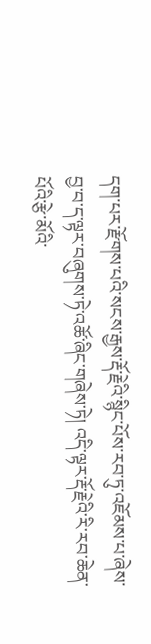དག་པར་རྫོགས་པའི་སངས་རྒྱས་རྡོ་རྗེའི་སྙིང་པོས་རབ་ཏུ་འཇོམས་པ་ཞེས་བྱ་བ་ད་ལྟར་བཞུགས་ཏེ་འཚོ་ཞིང་གཞེས་ཏེ། འདི་ལྟར་རྡོ་རྗེའི་རི་རབ་ཆེན་པོའི་རྩེ་མོའི་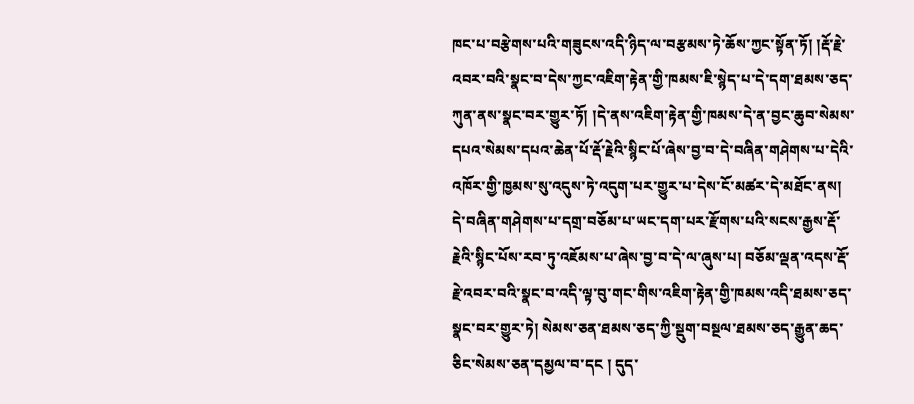ཁང་པ་བརྩེགས་པའི་གཟུངས་འདི་ཉིད་ལ་བརྩམས་ཏེ་ཆོས་ཀྱང་སྟོན་ཏོ། །རྡོ་རྗེ་འབར་བའི་སྣང་བ་དེས་ཀྱང་འཇིག་རྟེན་གྱི་ཁམས་ཇི་སྙེད་པ་དེ་དག་ཐམས་ཅད་ཀུན་ནས་སྣང་བར་གྱུར་ཏོ། །དེ་ནས་འཇིག་རྟེན་གྱི་ཁམས་དེ་ན་བྱང་ཆུབ་སེམས་དཔའ་སེམས་དཔའ་ཆེན་པོ་རྡོ་རྗེའི་སྙིང་པོ་ཞེས་བྱ་བ་དེ་བཞིན་གཤེགས་པ་དེའི་འཁོར་གྱི་ཁྱམས་སུ་འདུས་ཏེ་འདུག་པར་གྱུར་པ་དེས་ངོ་མཚར་དེ་མཐོང་ནས། དེ་བཞིན་གཤེགས་པ་དགྲ་བཅོམ་པ་ཡང་དག་པར་རྫོགས་པའི་སངས་རྒྱས་རྡོ་རྗེའི་སྙིང་པོས་རབ་ཏུ་འཇོམས་པ་ཞེས་བྱ་བ་དེ་ལ་ཞུས་པ། བཅོམ་ལྡན་འདས་རྡོ་རྗེ་འབར་བའི་སྣང་བ་འདི་ལྟ་བུ་གང་གིས་འཇིག་རྟེན་གྱི་ཁམས་འདི་ཐམས་ཅད་སྣང་བར་གྱུར་ཏེ། སེམས་ཅན་ཐམས་ཅད་ཀྱི་སྡུག་བསྔལ་ཐམས་ཅད་རྒྱུན་ཆད་ཅིང་སེམས་ཅན་དམྱལ་བ་དང ། དུད་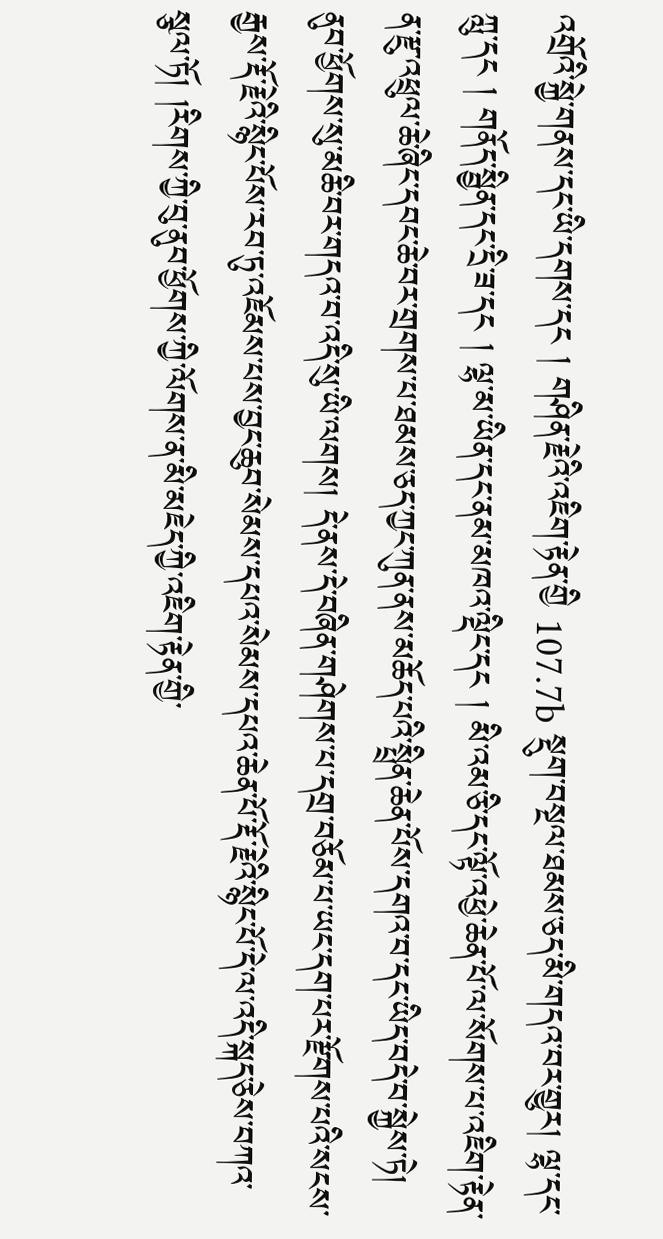འགྲོའི་སྐྱེ་གནས་དང་ཡི་དགས་དང ། གཤིན་རྗེའི་འཇིག་རྟེན་གྱི 107.7b སྡུག་བསྔལ་ཐམས་ཅད་མི་གདའ་བར་གྱུར། ལྷ་དང་ཀླུ་དང ། གནོད་སྦྱིན་དང་དྲི་ཟ་དང ། ལྷ་མ་ཡིན་དང་ནམ་མཁའ་ལྡིང་དང ། མི་འམ་ཅི་དང་ལྟོ་འཕྱེ་ཆེན་པོ་ལ་སོགས་པ་འཇིག་རྟེན་ན་རྫུ་འཕྲུལ་ཆེ་ཞིང་དབང་ཆེ་བར་གྲགས་པ་ཐམས་ཅད་ཀྱང་ཀུན་ནས་མཆོད་པའི་སྤྲིན་ཆེན་པོས་དགའ་བ་དང་ཡིད་བདེ་བ་སྐྱེས་ཏེ། ནུབ་ཕྱོགས་སུ་མཆི་བར་གདའ་བ་འདི་སུ་ཡི་ལགས། དེ་ནས་དེ་བཞིན་གཤེགས་པ་དགྲ་བཅོམ་པ་ཡང་དག་པར་རྫོགས་པའི་སངས་རྒྱས་རྡོ་རྗེའི་སྙིང་པོས་རབ་ཏུ་འཇོམས་པས་བྱང་ཆུབ་སེམས་དཔའ་སེམས་དཔའ་ཆེན་པོ་རྡོ་རྗེའི་སྙིང་པོ་དེ་ལ་འདི་སྐད་ཅེས་བཀའ་སྩལ་ཏོ། །རིགས་ཀྱི་བུ་ནུབ་ཕྱོགས་ཀྱི་ལོགས་ན་མི་མཇེད་ཀྱི་འཇིག་རྟེན་གྱི་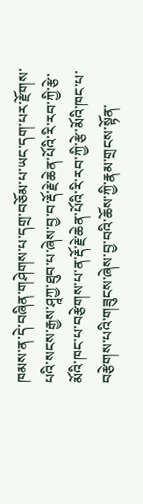ཁམས་ན་དེ་བཞིན་གཤེགས་པ་དགྲ་བཅོམ་པ་ཡང་དག་པར་རྫོགས་པའི་སངས་རྒྱས་ཤཱཀྱ་ཐུབ་པ་ཞེས་བྱ་བ་རྡོ་རྗེ་ཆེན་པོའི་རི་རབ་ཀྱི་རྩེ་མོའི་ཁང་པ་བརྩེགས་པ་ན་རྡོ་རྗེ་ཆེན་པོའི་རི་རབ་ཀྱི་རྩེ་མོའི་ཁང་པ་བརྩེགས་པའི་གཟུངས་ཞེས་བྱ་བའི་ཆོས་ཀྱི་རྣམ་གྲངས་སྟོན་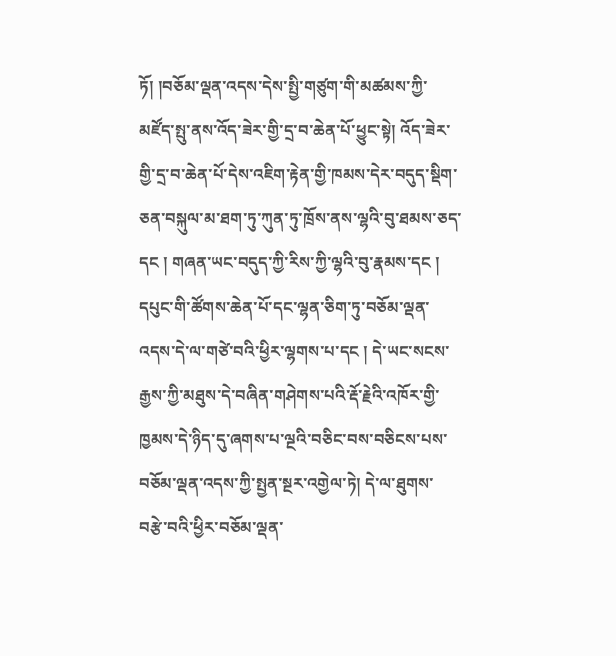ཏོ། །བཅོམ་ལྡན་འདས་དེས་སྤྱི་གཙུག་གི་མཚམས་ཀྱི་མཛོད་སྤུ་ནས་འོད་ཟེར་གྱི་དྲ་བ་ཆེན་པོ་ཕྱུང་སྟེ། འོད་ཟེར་གྱི་དྲ་བ་ཆེན་པོ་དེས་འཇིག་རྟེན་གྱི་ཁམས་དེར་བདུད་སྡིག་ཅན་བསྐུལ་མ་ཐག་ཏུ་ཀུན་ཏུ་ཁྲོས་ནས་ལྷའི་བུ་ཐམས་ཅད་དང ། གཞན་ཡང་བདུད་ཀྱི་རིས་ཀྱི་ལྷའི་བུ་རྣམས་དང ། དཔུང་གི་ཚོགས་ཆེན་པོ་དང་ལྷན་ཅིག་ཏུ་བཅོམ་ལྡན་འདས་དེ་ལ་གཙེ་བའི་ཕྱིར་ལྷགས་པ་དང ། དེ་ཡང་སངས་རྒྱས་ཀྱི་མཐུས་དེ་བཞིན་གཤེགས་པའི་རྡོ་རྗེའི་འཁོར་གྱི་ཁྱམས་དེ་ཉིད་དུ་ཞགས་པ་ལྔའི་བཅིང་བས་བཅིངས་པས་བཅོམ་ལྡན་འདས་ཀྱི་སྤྱན་སྔར་འགྱེལ་ཏེ། དེ་ལ་ཐུགས་བརྩེ་བའི་ཕྱིར་བཅོམ་ལྡན་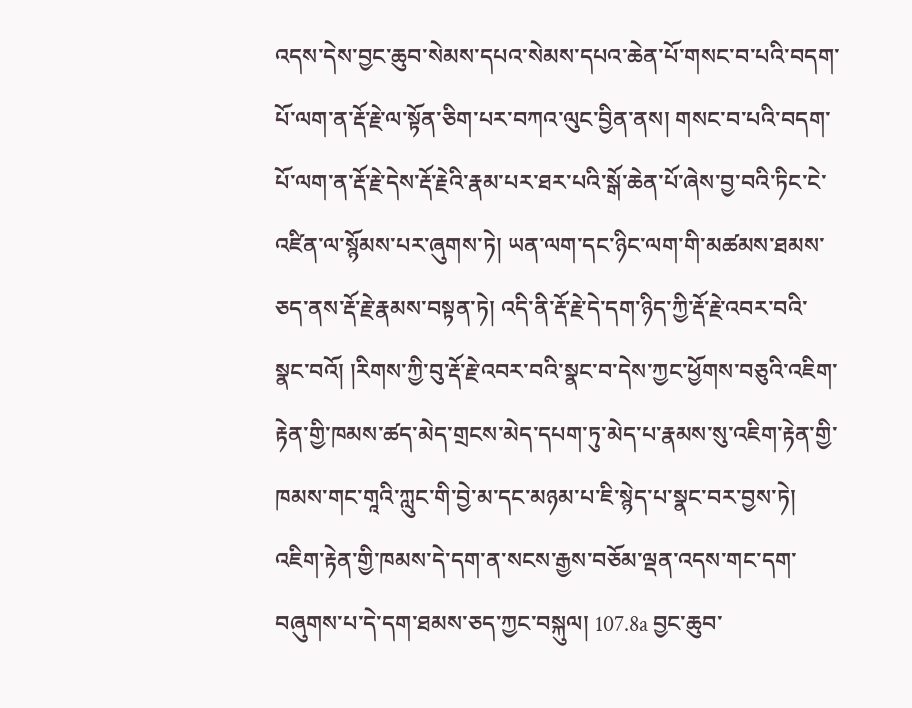འདས་དེས་བྱང་ཆུབ་སེམས་དཔའ་སེམས་དཔའ་ཆེན་པོ་གསང་བ་པའི་བདག་པོ་ལག་ན་རྡོ་རྗེ་ལ་སྟོན་ཅིག་པར་བཀའ་ལུང་བྱིན་ནས། གསང་བ་པའི་བདག་པོ་ལག་ན་རྡོ་རྗེ་དེས་རྡོ་རྗེའི་རྣམ་པར་ཐར་པའི་སྒོ་ཆེན་པོ་ཞེས་བྱ་བའི་ཏིང་ངེ་འཛིན་ལ་སྙོམས་པར་ཞུགས་ཏེ། ཡན་ལག་དང་ཉིང་ལག་གི་མཚམས་ཐམས་ཅད་ནས་རྡོ་རྗེ་རྣམས་བསྟན་ཏེ། འདི་ནི་རྡོ་རྗེ་དེ་དག་ཉིད་ཀྱི་རྡོ་རྗེ་འབར་བའི་སྣང་བའོ། །རིགས་ཀྱི་བུ་རྡོ་རྗེ་འབར་བའི་སྣང་བ་དེས་ཀྱང་ཕྱོགས་བཅུའི་འཇིག་རྟེན་གྱི་ཁམས་ཚད་མེད་གྲངས་མེད་དཔག་ཏུ་མེད་པ་རྣམས་སུ་འཇིག་རྟེན་གྱི་ཁམས་གང་གཱའི་ཀླུང་གི་བྱེ་མ་དང་མཉམ་པ་ཇི་སྙེད་པ་སྣང་བར་བྱས་ཏེ། འཇིག་རྟེན་གྱི་ཁམས་དེ་དག་ན་སངས་རྒྱས་བཅོམ་ལྡན་འདས་གང་དག་བཞུགས་པ་དེ་དག་ཐམས་ཅད་ཀྱང་བསྐུལ། 107.8a བྱང་ཆུབ་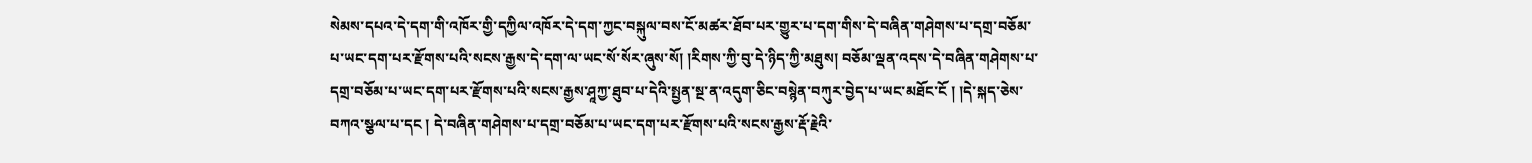སེམས་དཔའ་དེ་དག་གི་འཁོར་གྱི་དཀྱིལ་འཁོར་དེ་དག་ཀྱང་བསྐུལ་བས་ངོ་མཚར་ཐོབ་པར་གྱུར་པ་དག་གིས་དེ་བཞིན་གཤེགས་པ་དགྲ་བཅོམ་པ་ཡང་དག་པར་རྫོགས་པའི་སངས་རྒྱས་དེ་དག་ལ་ཡང་སོ་སོར་ཞུས་སོ། །རིགས་ཀྱི་བུ་དེ་ཉིད་ཀྱི་མཐུས། བཅོམ་ལྡན་འདས་དེ་བཞིན་གཤེགས་པ་དགྲ་བཅོམ་པ་ཡང་དག་པར་རྫོགས་པའི་སངས་རྒྱས་ཤཱཀྱ་ཐུབ་པ་དེའི་སྤྱན་སྔ་ན་འདུག་ཅིང་བསྙེན་བཀུར་བྱེད་པ་ཡང་མཐོང་ངོ ། །དེ་སྐད་ཅེས་བཀའ་སྩལ་པ་དང ། དེ་བཞིན་གཤེགས་པ་དགྲ་བཅོམ་པ་ཡང་དག་པར་རྫོགས་པའི་སངས་རྒྱས་རྡོ་རྗེའི་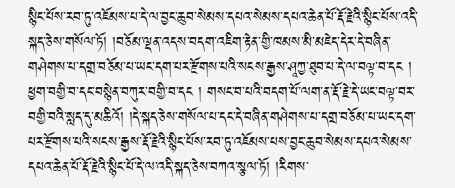སྙིང་པོས་རབ་ཏུ་འཇོམས་པ་དེ་ལ་བྱང་ཆུབ་སེམས་དཔའ་སེམས་དཔའ་ཆེན་པོ་རྡོ་རྗེའི་སྙིང་པོས་འདི་སྐད་ཅེས་གསོལ་ཏོ། །བཅོམ་ལྡན་འདས་བདག་འཇིག་རྟེན་གྱི་ཁམས་མི་མཇེད་དེར་དེ་བཞིན་གཤེགས་པ་དགྲ་བཅོམ་པ་ཡང་དག་པར་རྫོགས་པའི་སངས་རྒྱས་ཤཱཀྱ་ཐུབ་པ་དེ་ལ་བལྟ་བ་དང ། ཕྱག་བགྱི་བ་དང་བསྙེན་བཀུར་བགྱི་བ་དང ། གསང་བ་པའི་བདག་པོ་ལག་ན་རྡོ་རྗེ་དེ་ཡང་བལྟ་བར་བགྱི་བའི་སླད་དུ་མཆིའོ། །དེ་སྐད་ཅེས་གསོལ་པ་དང་དེ་བཞིན་གཤེགས་པ་དགྲ་བཅོམ་པ་ཡང་དག་པར་རྫོགས་པའི་སངས་རྒྱས་རྡོ་རྗེའི་སྙིང་པོས་རབ་ཏུ་འཇོམས་པས་བྱང་ཆུབ་སེམས་དཔའ་སེམས་དཔའ་ཆེན་པོ་རྡོ་རྗེའི་སྙིང་པོ་དེ་ལ་འདི་སྐད་ཅེས་བཀའ་སྩལ་ཏོ། །རིགས་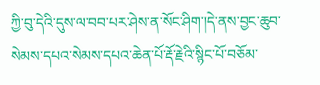ཀྱི་བུ་དེའི་དུས་ལ་བབ་པར་ཤེས་ན་སོང་ཤིག་།དེ་ནས་བྱང་ཆུབ་སེམས་དཔའ་སེམས་དཔའ་ཆེན་པོ་རྡོ་རྗེའི་སྙིང་པོ་བཅོམ་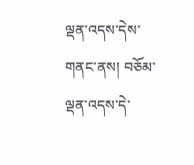ལྡན་འདས་དེས་གནང་ནས། བཅོམ་ལྡན་འདས་དེ་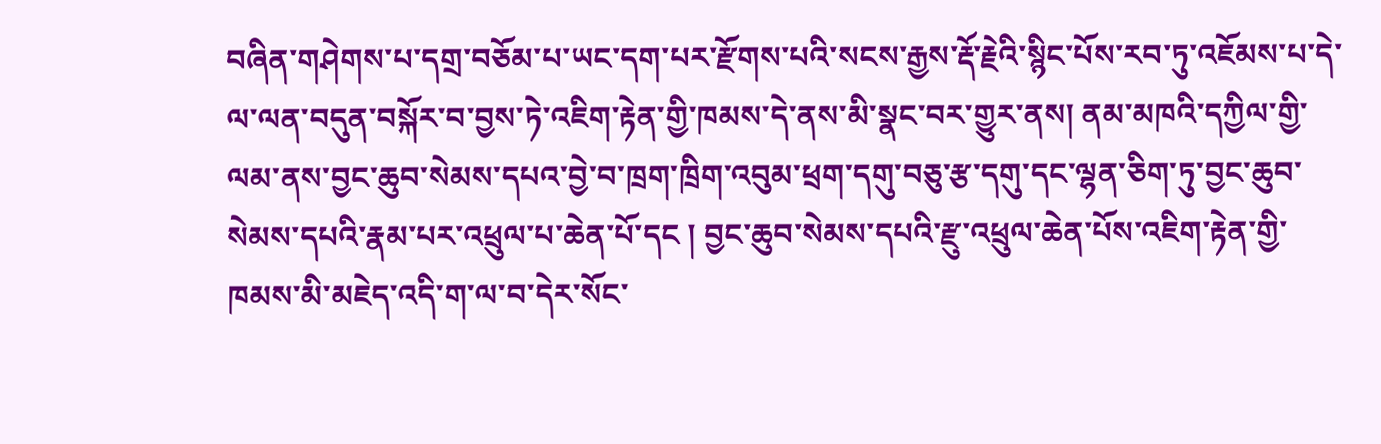བཞིན་གཤེགས་པ་དགྲ་བཅོམ་པ་ཡང་དག་པར་རྫོགས་པའི་སངས་རྒྱས་རྡོ་རྗེའི་སྙིང་པོས་རབ་ཏུ་འཇོམས་པ་དེ་ལ་ལན་བདུན་བསྐོར་བ་བྱས་ཏེ་འཇིག་རྟེན་གྱི་ཁམས་དེ་ནས་མི་སྣང་བར་གྱུར་ནས། ནམ་མཁའི་དཀྱིལ་གྱི་ལམ་ནས་བྱང་ཆུབ་སེམས་དཔའ་བྱེ་བ་ཁྲག་ཁྲིག་འབུམ་ཕྲག་དགུ་བཅུ་རྩ་དགུ་དང་ལྷན་ཅིག་ཏུ་བྱང་ཆུབ་སེམས་དཔའི་རྣམ་པར་འཕྲུལ་པ་ཆེན་པོ་དང ། བྱང་ཆུབ་སེམས་དཔའི་རྫུ་འཕྲུལ་ཆེན་པོས་འཇིག་རྟེན་གྱི་ཁམས་མི་མཇེད་འདི་ག་ལ་བ་དེར་སོང་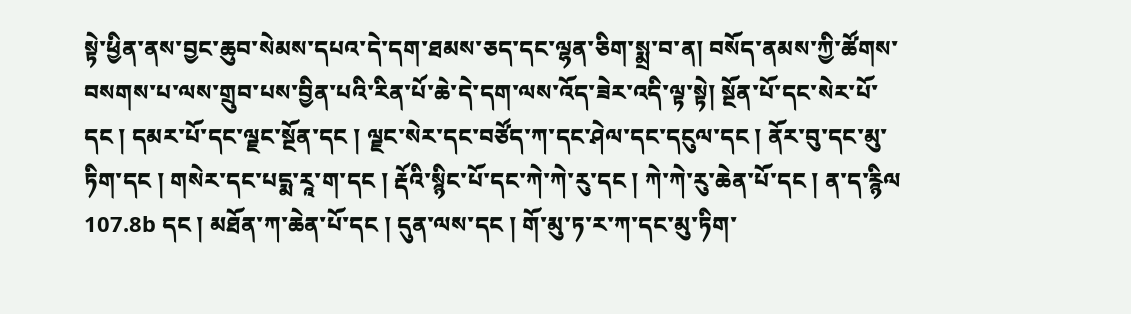སྟེ་ཕྱིན་ནས་བྱང་ཆུབ་སེམས་དཔའ་དེ་དག་ཐམས་ཅད་དང་ལྷན་ཅིག་སྨྲ་བ་ན། བསོད་ནམས་ཀྱི་ཚོགས་བསགས་པ་ལས་གྲུབ་པས་བྱིན་པའི་རིན་པོ་ཆེ་དེ་དག་ལས་འོད་ཟེར་འདི་ལྟ་སྟེ། སྔོན་པོ་དང་སེར་པོ་དང ། དམར་པོ་དང་ལྗང་སྔོན་དང ། ལྗང་སེར་དང་བཙོད་ཀ་དང་ཤེལ་དང་དངུལ་དང ། ནོར་བུ་དང་མུ་ཏིག་དང ། གསེར་དང་པདྨ་རཱ་ག་དང ། རྡོའི་སྙིང་པོ་དང་ཀེ་ཀེ་རུ་དང ། ཀེ་ཀེ་རུ་ཆེན་པོ་དང ། ན་ད་རྙིལ 107.8b དང ། མཐོན་ཀ་ཆེན་པོ་དང ། དུན་ལས་དང ། གོ་མུ་ཏ་ར་ཀ་དང་མུ་ཏིག་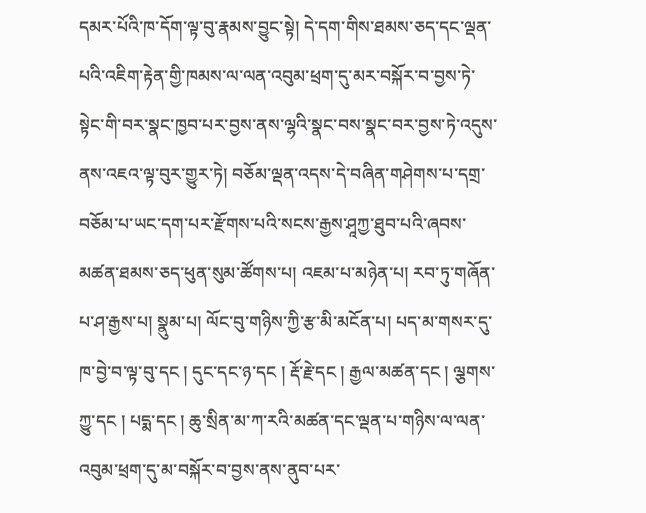དམར་པོའི་ཁ་དོག་ལྟ་བུ་རྣམས་བྱུང་སྟེ། དེ་དག་གིས་ཐམས་ཅད་དང་ལྡན་པའི་འཇིག་རྟེན་གྱི་ཁམས་ལ་ལན་འབུམ་ཕྲག་དུ་མར་བསྐོར་བ་བྱས་ཏེ་སྟེང་གི་བར་སྣང་ཁྱབ་པར་བྱས་ནས་ལྷའི་སྣང་བས་སྣང་བར་བྱས་ཏེ་འདུས་ནས་འཇའ་ལྟ་བུར་གྱུར་ཏེ། བཅོམ་ལྡན་འདས་དེ་བཞིན་གཤེགས་པ་དགྲ་བཅོམ་པ་ཡང་དག་པར་རྫོགས་པའི་སངས་རྒྱས་ཤཱཀྱ་ཐུབ་པའི་ཞབས་མཚན་ཐམས་ཅད་ཕུན་སུམ་ཚོགས་པ། འཇམ་པ་མཉེན་པ། རབ་ཏུ་གཞོན་པ་ཤ་རྒྱས་པ། སྣུམ་པ། ལོང་བུ་གཉིས་ཀྱི་རྩ་མི་མངོན་པ། པད་མ་གསར་དུ་ཁ་བྱེ་བ་ལྟ་བུ་དང ། དུང་དང་ཉ་དང ། རྡོ་རྗེ་དང ། རྒྱལ་མཚན་དང ། ལྕགས་ཀྱུ་དང ། པདྨ་དང ། ཆུ་སྲིན་མ་ཀ་རའི་མཚན་དང་ལྡན་པ་གཉིས་ལ་ལན་འབུམ་ཕྲག་དུ་མ་བསྐོར་བ་བྱས་ནས་ནུབ་པར་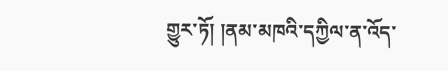གྱུར་ཏོ། །ནམ་མཁའི་དཀྱིལ་ན་འོད་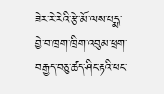ཟེར་རེ་རེའི་རྩེ་མོ་ལས་པདྨ་བྱེ་བ་ཁྲག་ཁྲིག་འབུམ་ཕྲག་བརྒྱད་བཅུ་ཚད་ཤིང་རྟའི་ཕང་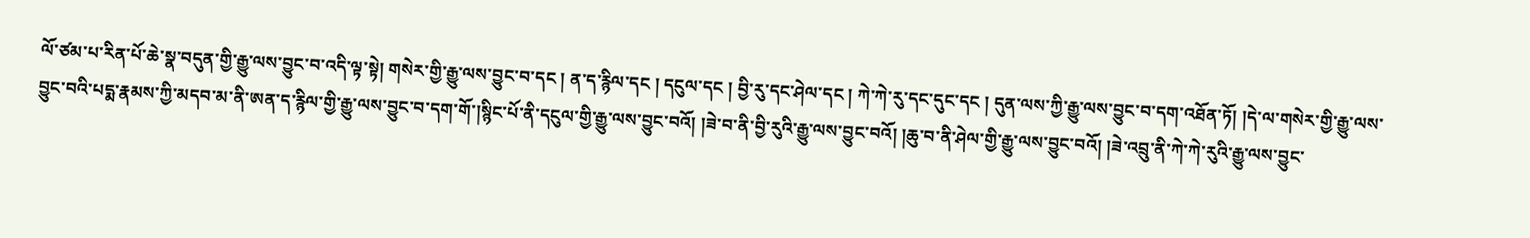ལོ་ཙམ་པ་རིན་པོ་ཆེ་སྣ་བདུན་གྱི་རྒྱུ་ལས་བྱུང་བ་འདི་ལྟ་སྟེ། གསེར་གྱི་རྒྱུ་ལས་བྱུང་བ་དང ། ན་ད་རྙིལ་དང ། དངུལ་དང ། བྱི་རུ་དང་ཤེལ་དང ། ཀེ་ཀེ་རུ་དང་དུང་དང ། དུན་ལས་ཀྱི་རྒྱུ་ལས་བྱུང་བ་དག་འཐོན་ཏོ། །དེ་ལ་གསེར་གྱི་རྒྱུ་ལས་བྱུང་བའི་པདྨ་རྣམས་ཀྱི་མདབ་མ་ནི་ཨན་ད་རྙིལ་གྱི་རྒྱུ་ལས་བྱུང་བ་དག་གོ་།སྙིང་པོ་ནི་དངུལ་གྱི་རྒྱུ་ལས་བྱུང་བའོ། །ཟེ་བ་ནི་བྱི་རུའི་རྒྱུ་ལས་བྱུང་བའོ། །ཆུ་བ་ནི་ཤེལ་གྱི་རྒྱུ་ལས་བྱུང་བའོ། །ཟེ་འབྲུ་ནི་ཀེ་ཀེ་རུའི་རྒྱུ་ལས་བྱུང་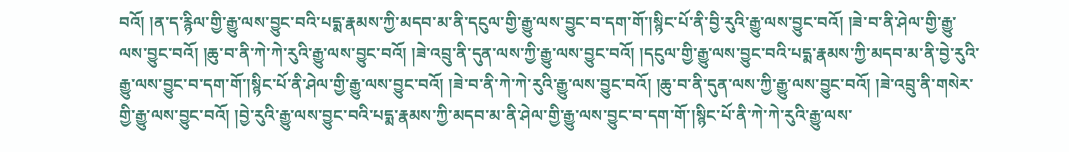བའོ། །ན་ད་རྙིལ་གྱི་རྒྱུ་ལས་བྱུང་བའི་པདྨ་རྣམས་ཀྱི་མདབ་མ་ནི་དངུལ་གྱི་རྒྱུ་ལས་བྱུང་བ་དག་གོ་།སྙིང་པོ་ནི་བྱི་རུའི་རྒྱུ་ལས་བྱུང་བའོ། །ཟེ་བ་ནི་ཤེལ་གྱི་རྒྱུ་ལས་བྱུང་བའོ། །ཆུ་བ་ནི་ཀེ་ཀེ་རུའི་རྒྱུ་ལས་བྱུང་བའོ། །ཟེ་འབྲུ་ནི་དུན་ལས་ཀྱི་རྒྱུ་ལས་བྱུང་བའོ། །དངུལ་གྱི་རྒྱུ་ལས་བྱུང་བའི་པདྨ་རྣམས་ཀྱི་མདབ་མ་ནི་བྱེ་རུའི་རྒྱུ་ལས་བྱུང་བ་དག་གོ་།སྙིང་པོ་ནི་ཤེལ་གྱི་རྒྱུ་ལས་བྱུང་བའོ། །ཟེ་བ་ནི་ཀེ་ཀེ་རུའི་རྒྱུ་ལས་བྱུང་བའོ། །ཆུ་བ་ནི་དུན་ལས་ཀྱི་རྒྱུ་ལས་བྱུང་བའོ། །ཟེ་འབྲུ་ནི་གསེར་གྱི་རྒྱུ་ལས་བྱུང་བའོ། །བྱེ་རུའི་རྒྱུ་ལས་བྱུང་བའི་པདྨ་རྣམས་ཀྱི་མདབ་མ་ནི་ཤེལ་གྱི་རྒྱུ་ལས་བྱུང་བ་དག་གོ་།སྙིང་པོ་ནི་ཀེ་ཀེ་རུའི་རྒྱུ་ལས་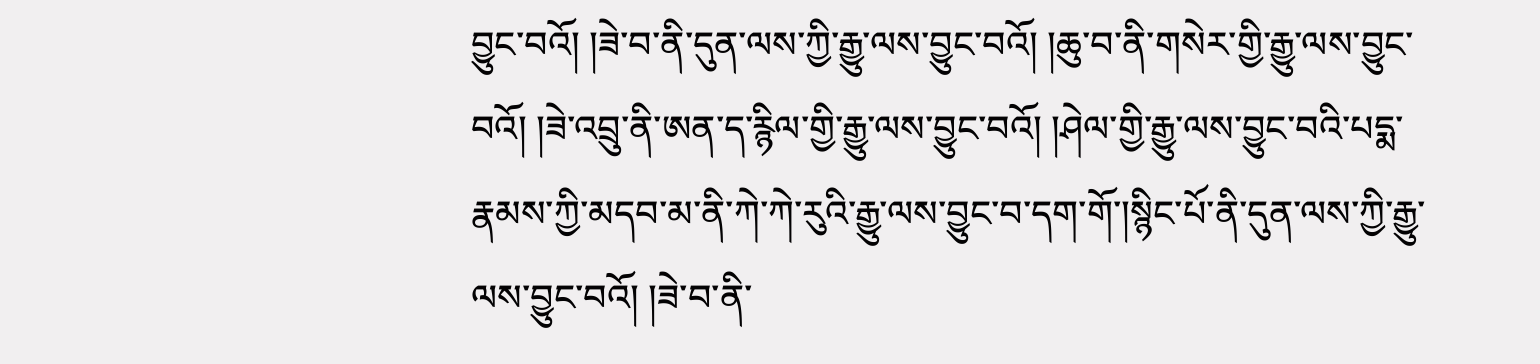བྱུང་བའོ། །ཟེ་བ་ནི་དུན་ལས་ཀྱི་རྒྱུ་ལས་བྱུང་བའོ། །ཆུ་བ་ནི་གསེར་གྱི་རྒྱུ་ལས་བྱུང་བའོ། །ཟེ་འབྲུ་ནི་ཨན་ད་རྙིལ་གྱི་རྒྱུ་ལས་བྱུང་བའོ། །ཤེལ་གྱི་རྒྱུ་ལས་བྱུང་བའི་པདྨ་རྣམས་ཀྱི་མདབ་མ་ནི་ཀེ་ཀེ་རུའི་རྒྱུ་ལས་བྱུང་བ་དག་གོ་།སྙིང་པོ་ནི་དུན་ལས་ཀྱི་རྒྱུ་ལས་བྱུང་བའོ། །ཟེ་བ་ནི་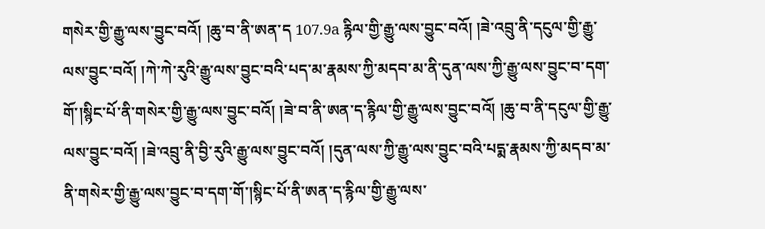གསེར་གྱི་རྒྱུ་ལས་བྱུང་བའོ། །ཆུ་བ་ནི་ཨན་ད 107.9a རྙིལ་གྱི་རྒྱུ་ལས་བྱུང་བའོ། །ཟེ་འབྲུ་ནི་དངུལ་གྱི་རྒྱུ་ལས་བྱུང་བའོ། །ཀེ་ཀེ་རུའི་རྒྱུ་ལས་བྱུང་བའི་པད་མ་རྣམས་ཀྱི་མདབ་མ་ནི་དུན་ལས་ཀྱི་རྒྱུ་ལས་བྱུང་བ་དག་གོ་།སྙིང་པོ་ནི་གསེར་གྱི་རྒྱུ་ལས་བྱུང་བའོ། །ཟེ་བ་ནི་ཨན་ད་རྙིལ་གྱི་རྒྱུ་ལས་བྱུང་བའོ། །ཆུ་བ་ནི་དངུལ་གྱི་རྒྱུ་ལས་བྱུང་བའོ། །ཟེ་འབྲུ་ནི་བྱི་རུའི་རྒྱུ་ལས་བྱུང་བའོ། །དུན་ལས་ཀྱི་རྒྱུ་ལས་བྱུང་བའི་པདྨ་རྣམས་ཀྱི་མདབ་མ་ནི་གསེར་གྱི་རྒྱུ་ལས་བྱུང་བ་དག་གོ་།སྙིང་པོ་ནི་ཨན་ད་རྙིལ་གྱི་རྒྱུ་ལས་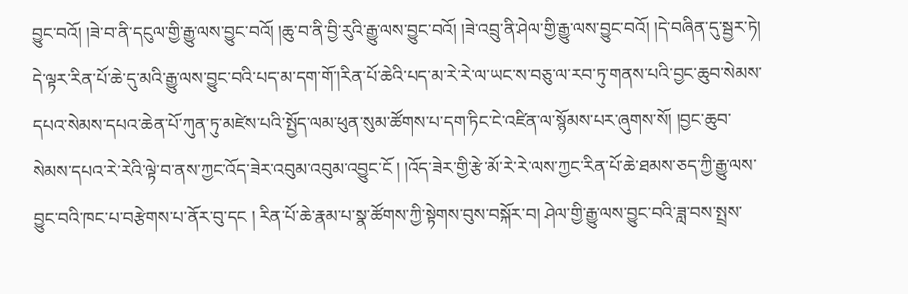བྱུང་བའོ། །ཟེ་བ་ནི་དངུལ་གྱི་རྒྱུ་ལས་བྱུང་བའོ། །ཆུ་བ་ནི་བྱི་རུའི་རྒྱུ་ལས་བྱུང་བའོ། །ཟེ་འབྲུ་ནི་ཤེལ་གྱི་རྒྱུ་ལས་བྱུང་བའོ། །དེ་བཞིན་དུ་སྦྱར་ཏེ། དེ་ལྟར་རིན་པོ་ཆེ་དུ་མའི་རྒྱུ་ལས་བྱུང་བའི་པད་མ་དག་གོ་།རིན་པོ་ཆེའི་པད་མ་རེ་རེ་ལ་ཡང་ས་བཅུ་ལ་རབ་ཏུ་གནས་པའི་བྱང་ཆུབ་སེམས་དཔའ་སེམས་དཔའ་ཆེན་པོ་ཀུན་ཏུ་མཛེས་པའི་སྤྱོད་ལམ་ཕུན་སུམ་ཚོགས་པ་དག་ཏིང་ངེ་འཛིན་ལ་སྙོམས་པར་ཞུགས་སོ། །བྱང་ཆུབ་སེམས་དཔའ་རེ་རེའི་ལྟེ་བ་ནས་ཀྱང་འོད་ཟེར་འབུམ་འབུམ་འབྱུང་ངོ ། །འོད་ཟེར་གྱི་རྩེ་མོ་རེ་རེ་ལས་ཀྱང་རིན་པོ་ཆེ་ཐམས་ཅད་ཀྱི་རྒྱུ་ལས་བྱུང་བའི་ཁང་པ་བརྩེགས་པ་ནོར་བུ་དང ། རིན་པོ་ཆེ་རྣམ་པ་སྣ་ཚོགས་ཀྱི་སྟེགས་བུས་བསྐོར་བ། ཤེལ་གྱི་རྒྱུ་ལས་བྱུང་བའི་ཟླ་བས་སྤྲས་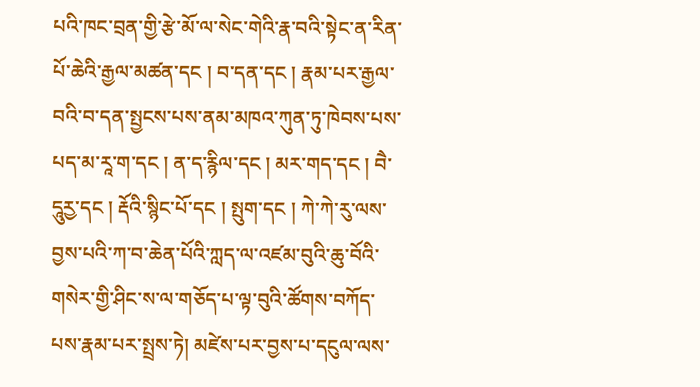པའི་ཁང་བྲན་གྱི་རྩེ་མོ་ལ་སེང་གེའི་རྣ་བའི་སྟེང་ན་རིན་པོ་ཆེའི་རྒྱལ་མཚན་དང ། བ་དན་དང ། རྣམ་པར་རྒྱལ་བའི་བ་དན་སྤྱངས་པས་ནམ་མཁའ་ཀུན་ཏུ་ཁེབས་པས་པད་མ་རཱ་ག་དང ། ན་ད་རྙིལ་དང ། མར་གད་དང ། བཻ་དཱུརྱ་དང ། རྡོའི་སྙིང་པོ་དང ། སྤུག་དང ། ཀེ་ཀེ་རུ་ལས་བྱས་པའི་ཀ་བ་ཆེན་པོའི་ཀླད་ལ་འཛམ་བུའི་ཆུ་བོའི་གསེར་གྱི་ཤིང་ས་ལ་གཅོད་པ་ལྟ་བུའི་ཚོགས་བཀོད་པས་རྣམ་པར་སྤྲས་ཏེ། མཛེས་པར་བྱས་པ་དངུལ་ལས་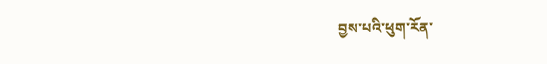བྱས་པའི་ཕུག་རོན་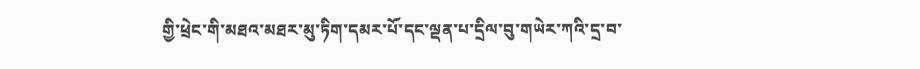གྱི་ཕྲེང་གི་མཐའ་མཐར་མུ་ཏིག་དམར་པོ་དང་ལྡན་པ་དྲིལ་བུ་གཡེར་ཀའི་དྲ་བ་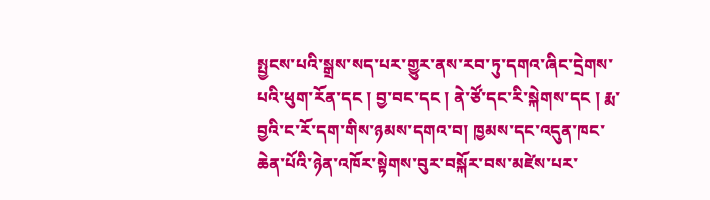སྤྱངས་པའི་སྒྲས་སད་པར་གྱུར་ནས་རབ་ཏུ་དགའ་ཞིང་དྲེགས་པའི་ཕུག་རོན་དང ། བྱ་བང་དང ། ནེ་ཙོ་དང་རི་སྐེགས་དང ། རྨ་བྱའི་ང་རོ་དག་གིས་ཉམས་དགའ་བ། ཁྱམས་དང་འདུན་ཁང་ཆེན་པོའི་ཉེན་འཁོར་སྟེགས་བུར་བསྐོར་བས་མཛེས་པར་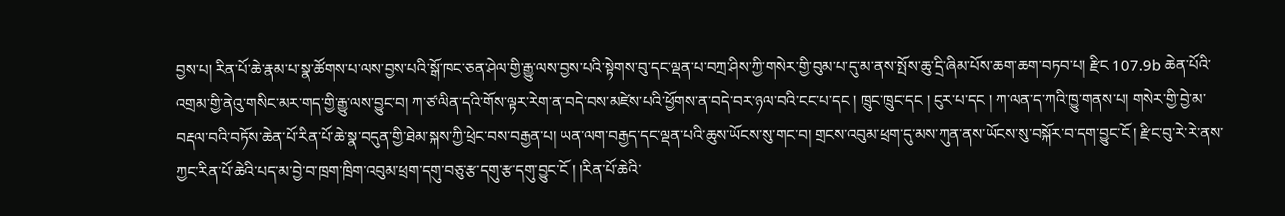བྱས་པ། རིན་པོ་ཆེ་རྣམ་པ་སྣ་ཚོགས་པ་ལས་བྱས་པའི་སྒོ་ཁང་ཅན་ཤེལ་གྱི་རྒྱུ་ལས་བྱས་པའི་སྟེགས་བུ་དང་ལྡན་པ་བཀྲ་ཤིས་ཀྱི་གསེར་གྱི་བུམ་པ་དུ་མ་ནས་སྤོས་ཆུ་དྲི་ཞིམ་པོས་ཆག་ཆག་བཏབ་པ། རྫིང 107.9b ཆེན་པོའི་འགྲམ་གྱི་ནེའུ་གསིང་མར་གད་གྱི་རྒྱུ་ལས་བྱུང་བ། ཀ་ཙ་ལིན་དའི་གོས་ལྟར་རེག་ན་བདེ་བས་མཛེས་པའི་ཕྱོགས་ན་བདེ་བར་ཉལ་བའི་ངང་པ་དང ། ཁྲུང་ཁྲུང་དང ། ངུར་པ་དང ། ཀ་ལན་ད་ཀའི་ཁྱུ་གནས་པ། གསེར་གྱི་བྱེ་མ་བརྡལ་བའི་བཏོས་ཆེན་པོ་རིན་པོ་ཆེ་སྣ་བདུན་གྱི་ཐེམ་སྐས་ཀྱི་ཕྲེང་བས་བརྒྱན་པ། ཡན་ལག་བརྒྱད་དང་ལྡན་པའི་ཆུས་ཡོངས་སུ་གང་བ། གྲངས་འབུམ་ཕྲག་དུ་མས་ཀུན་ནས་ཡོངས་སུ་བསྐོར་བ་དག་བྱུང་ངོ ། རྫིང་བུ་རེ་རེ་ནས་ཀྱང་རིན་པོ་ཆེའི་པད་མ་བྱེ་བ་ཁྲག་ཁྲིག་འབུམ་ཕྲག་དགུ་བཅུ་རྩ་དགུ་རྩ་དགུ་བྱུང་ངོ ། །རིན་པོ་ཆེའི་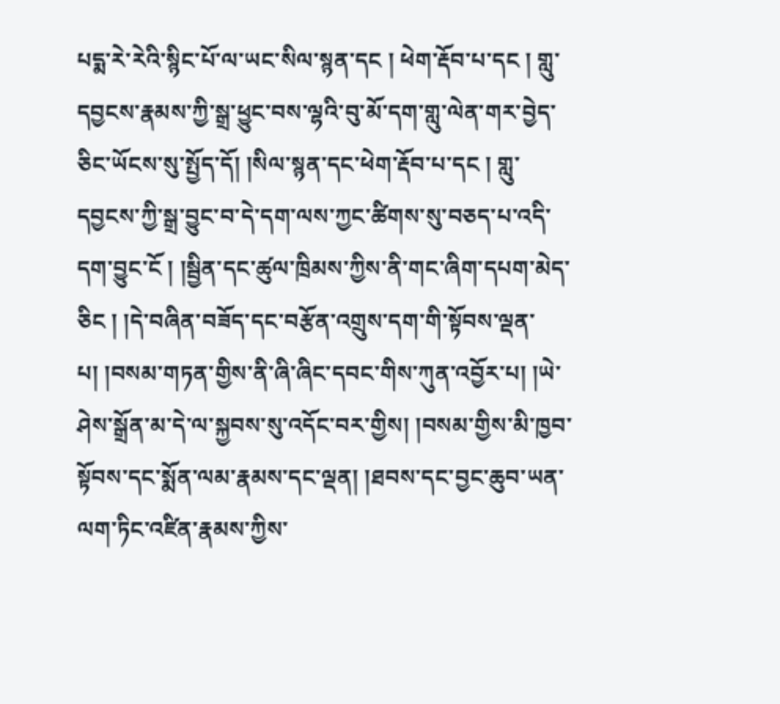པདྨ་རེ་རེའི་སྙིང་པོ་ལ་ཡང་སིལ་སྙན་དང ། ཕེག་རྡོབ་པ་དང ། གླུ་དབྱངས་རྣམས་ཀྱི་སྒྲ་ཕྱུང་བས་ལྷའི་བུ་མོ་དག་གླུ་ལེན་གར་བྱེད་ཅིང་ཡོངས་སུ་སྤྱོད་དོ། །སིལ་སྙན་དང་ཕེག་རྡོབ་པ་དང ། གླུ་དབྱངས་ཀྱི་སྒྲ་བྱུང་བ་དེ་དག་ལས་ཀྱང་ཚིགས་སུ་བཅད་པ་འདི་དག་བྱུང་ངོ ། །སྦྱིན་དང་ཚུལ་ཁྲིམས་ཀྱིས་ནི་གང་ཞིག་དཔག་མེད་ཅིང ། །དེ་བཞིན་བཟོད་དང་བརྩོན་འགྲུས་དག་གི་སྟོབས་ལྡན་པ། །བསམ་གཏན་གྱིས་ནི་ཞི་ཞིང་དབང་གིས་ཀུན་འབྱོར་པ། །ཡེ་ཤེས་སྒྲོན་མ་དེ་ལ་སྐྱབས་སུ་འདོང་བར་གྱིས། །བསམ་གྱིས་མི་ཁྱབ་སྟོབས་དང་སྨོན་ལམ་རྣམས་དང་ལྡན། །ཐབས་དང་བྱང་ཆུབ་ཡན་ལག་ཏིང་འཛིན་རྣམས་ཀྱིས་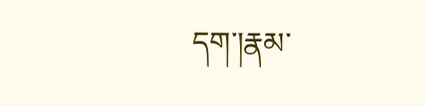དག་།རྣམ་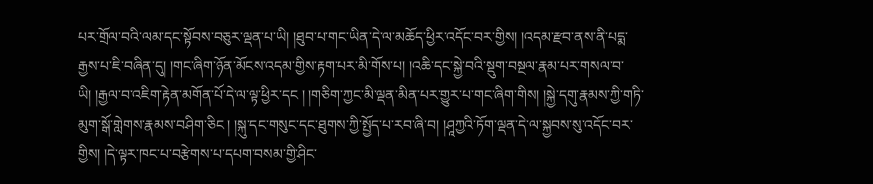པར་གྲོལ་བའི་ལམ་དང་སྟོབས་བཅུར་ལྡན་པ་ཡི། །ཐུབ་པ་གང་ཡིན་དེ་ལ་མཆོད་ཕྱིར་འདོང་བར་གྱིས། །འདམ་རྫབ་ནས་ནི་པདྨ་རྒྱས་པ་ཇི་བཞིན་དུ། །གང་ཞིག་ཉོན་མོངས་འདམ་གྱིས་རྟག་པར་མི་གོས་པ། །འཆི་དང་སྐྱེ་བའི་སྡུག་བསྔལ་རྣམ་པར་གསལ་བ་ཡི། །རྒྱལ་བ་འཇིག་རྟེན་མགོན་པོ་དེ་ལ་ལྟ་ཕྱིར་དང ། །གཅིག་ཀྱང་མི་ལྡན་མིན་པར་གྱུར་པ་གང་ཞིག་གིས། །སྐྱེ་དགུ་རྣམས་ཀྱི་གཏི་མུག་སྒོ་གླེགས་རྣམས་བཤིག་ཅིང ། །སྐུ་དང་གསུང་དང་ཐུགས་ཀྱི་སྤྱོད་པ་རབ་ཞི་བ། །ཤཱཀྱའི་ཏོག་ལྡན་དེ་ལ་སྐྱབས་སུ་འདོང་བར་གྱིས། །དེ་ལྟར་ཁང་པ་བརྩེགས་པ་དཔག་བསམ་གྱི་ཤིང་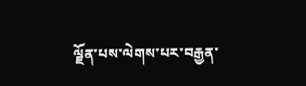ལྗོན་པས་ལེགས་པར་བརྒྱན་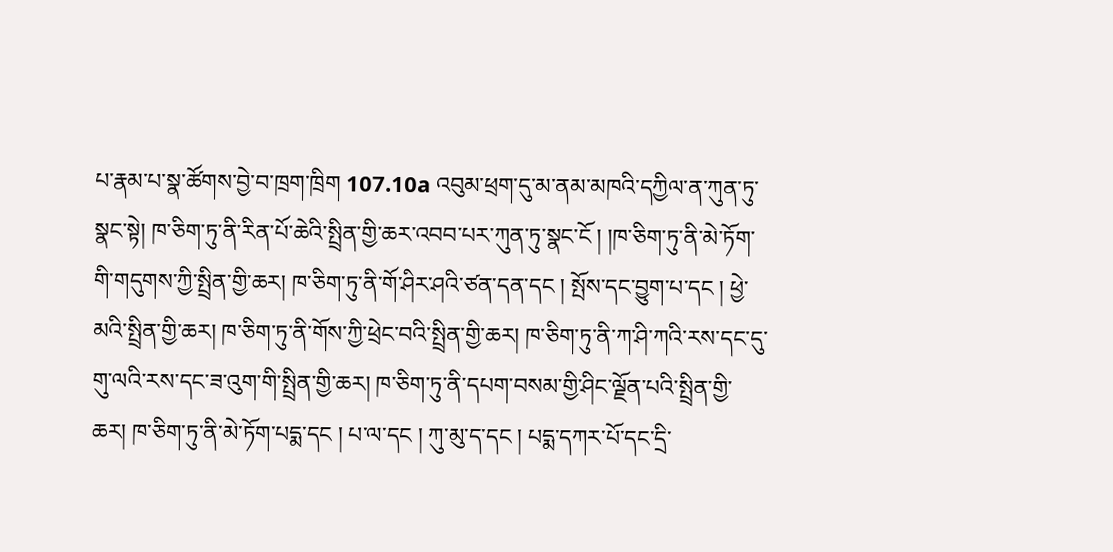པ་རྣམ་པ་སྣ་ཚོགས་བྱེ་བ་ཁྲག་ཁྲིག 107.10a འབུམ་ཕྲག་དུ་མ་ནམ་མཁའི་དཀྱིལ་ན་ཀུན་ཏུ་སྣང་སྟེ། ཁ་ཅིག་ཏུ་ནི་རིན་པོ་ཆེའི་སྤྲིན་གྱི་ཆར་འབབ་པར་ཀུན་ཏུ་སྣང་ངོ ། །ཁ་ཅིག་ཏུ་ནི་མེ་ཏོག་གི་གདུགས་ཀྱི་སྤྲིན་གྱི་ཆར། ཁ་ཅིག་ཏུ་ནི་གོ་ཤིར་ཤའི་ཙན་དན་དང ། སྤོས་དང་བྱུག་པ་དང ། ཕྱེ་མའི་སྤྲིན་གྱི་ཆར། ཁ་ཅིག་ཏུ་ནི་གོས་ཀྱི་ཕྲེང་བའི་སྤྲིན་གྱི་ཆར། ཁ་ཅིག་ཏུ་ནི་ཀ་ཤི་ཀའི་རས་དང་དུ་གུ་ལའི་རས་དང་ཟ་འུག་གི་སྤྲིན་གྱི་ཆར། ཁ་ཅིག་ཏུ་ནི་དཔག་བསམ་གྱི་ཤིང་ལྗོན་པའི་སྤྲིན་གྱི་ཆར། ཁ་ཅིག་ཏུ་ནི་མེ་ཏོག་པདྨ་དང ། པ་ལ་དང ། ཀུ་མུ་ད་དང ། པདྨ་དཀར་པོ་དང་དྲི་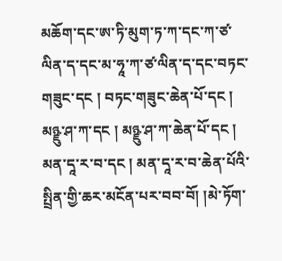མཆོག་དང་ཨ་ཏི་མུག་ཏ་ཀ་དང་ཀ་ཙ་ལིན་ད་དང་མ་ཧཱ་ཀ་ཙ་ལིན་ད་དང་བཏང་གཟུང་དང ། བཏང་གཟུང་ཆེན་པོ་དང ། མཉྫུ་ཤ་ཀ་དང ། མཉྫུ་ཤ་ཀ་ཆེན་པོ་དང ། མན་དཱ་ར་བ་དང ། མན་དཱ་ར་བ་ཆེན་པོའི་སྤྲིན་གྱི་ཆར་མངོན་པར་བབ་བོ། །མེ་ཏོག་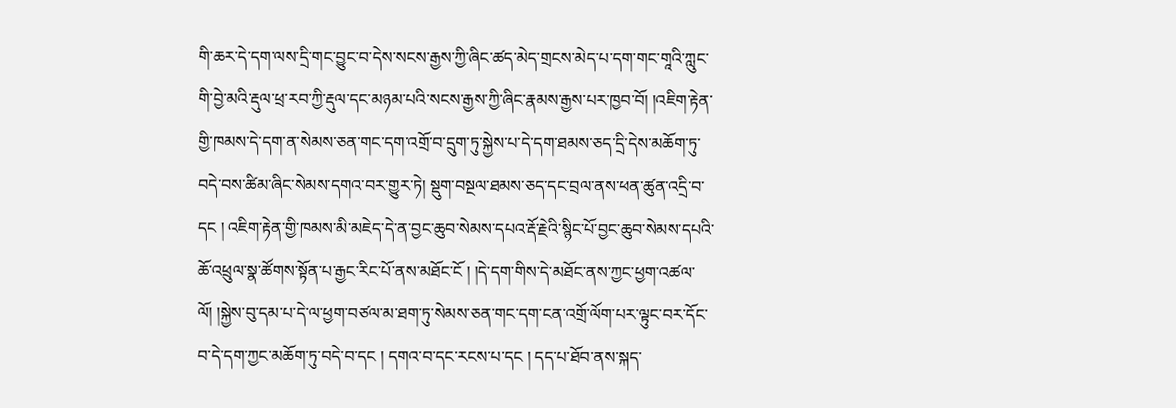གི་ཆར་དེ་དག་ལས་དྲི་གང་བྱུང་བ་དེས་སངས་རྒྱས་ཀྱི་ཞིང་ཚད་མེད་གྲངས་མེད་པ་དག་གང་གཱའི་ཀླུང་གི་བྱེ་མའི་རྡུལ་ཕྲ་རབ་ཀྱི་རྡུལ་དང་མཉམ་པའི་སངས་རྒྱས་ཀྱི་ཞིང་རྣམས་རྒྱས་པར་ཁྱབ་བོ། །འཇིག་རྟེན་གྱི་ཁམས་དེ་དག་ན་སེམས་ཅན་གང་དག་འགྲོ་བ་དྲུག་ཏུ་སྐྱེས་པ་དེ་དག་ཐམས་ཅད་དྲི་དེས་མཆོག་ཏུ་བདེ་བས་ཚིམ་ཞིང་སེམས་དགའ་བར་གྱུར་ཏེ། སྡུག་བསྔལ་ཐམས་ཅད་དང་བྲལ་ནས་ཕན་ཚུན་འདྲི་བ་དང ། འཇིག་རྟེན་གྱི་ཁམས་མི་མཇེད་དེ་ན་བྱང་ཆུབ་སེམས་དཔའ་རྡོ་རྗེའི་སྙིང་པོ་བྱང་ཆུབ་སེམས་དཔའི་ཆོ་འཕྲུལ་སྣ་ཚོགས་སྟོན་པ་རྒྱང་རིང་པོ་ནས་མཐོང་ངོ ། །དེ་དག་གིས་དེ་མཐོང་ནས་ཀྱང་ཕྱག་འཚལ་ལོ། །སྐྱེས་བུ་དམ་པ་དེ་ལ་ཕྱག་བཙལ་མ་ཐག་ཏུ་སེམས་ཅན་གང་དག་ངན་འགྲོ་ལོག་པར་ལྟུང་བར་དོང་བ་དེ་དག་ཀྱང་མཆོག་ཏུ་བདེ་བ་དང ། དགའ་བ་དང་རངས་པ་དང ། དད་པ་ཐོབ་ནས་སྐད་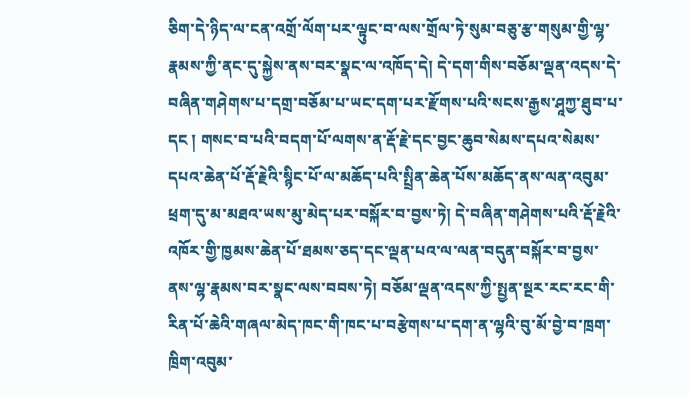ཅིག་དེ་ཉིད་ལ་ངན་འགྲོ་ལོག་པར་ལྟུང་བ་ལས་གྲོལ་ཏེ་སུམ་བཅུ་རྩ་གསུམ་གྱི་ལྷ་རྣམས་ཀྱི་ནང་དུ་སྐྱེས་ནས་བར་སྣང་ལ་འཁོད་དེ། དེ་དག་གིས་བཅོམ་ལྡན་འདས་དེ་བཞིན་གཤེགས་པ་དགྲ་བཅོམ་པ་ཡང་དག་པར་རྫོགས་པའི་སངས་རྒྱས་ཤཱཀྱ་ཐུབ་པ་དང ། གསང་བ་པའི་བདག་པོ་ལགས་ན་རྡོ་རྗེ་དང་བྱང་ཆུབ་སེམས་དཔའ་སེམས་དཔའ་ཆེན་པོ་རྡོ་རྗེའི་སྙིང་པོ་ལ་མཆོད་པའི་སྤྲིན་ཆེན་པོས་མཆོད་ནས་ལན་འབུམ་ཕྲག་དུ་མ་མཐའ་ཡས་མུ་མེད་པར་བསྐོར་བ་བྱས་ཏེ། དེ་བཞིན་གཤེགས་པའི་རྡོ་རྗེའི་འཁོར་གྱི་ཁྱམས་ཆེན་པོ་ཐམས་ཅད་དང་ལྡན་པའ་ལ་ལན་བདུན་བསྐོར་བ་བྱས་ནས་ལྷ་རྣམས་བར་སྣང་ལས་བབས་ཏེ། བཅོམ་ལྡན་འདས་ཀྱི་སྤྱན་སྔར་རང་རང་གི་རིན་པོ་ཆེའི་གཞལ་མེད་ཁང་གི་ཁང་པ་བརྩེགས་པ་དག་ན་ལྷའི་བུ་མོ་བྱེ་བ་ཁྲག་ཁྲིག་འབུམ་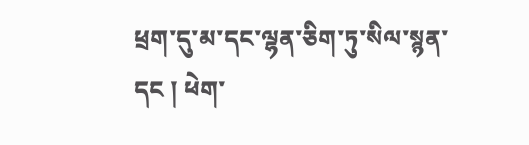ཕྲག་དུ་མ་དང་ལྷན་ཅིག་ཏུ་སིལ་སྙན་དང ། ཕེག་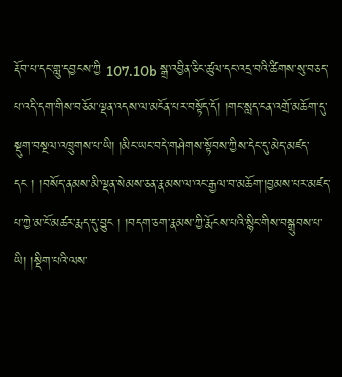རྡོབ་པ་དང་གླུ་དབྱངས་ཀྱི 107.10b སྒྲ་འབྱིན་ཅིང་ཚུལ་དང་འདྲ་བའི་ཚིགས་སུ་བཅད་པ་འདི་དག་གིས་བཅོམ་ལྡན་འདས་ལ་མངོན་པར་བསྟོད་དོ། །གང་སླད་ངན་འགྲོ་མཆོག་དུ་སྡུག་བསྔལ་འཁྲུགས་པ་ཡི། །མིང་ཡང་བདེ་གཤེགས་སྟོབས་ཀྱིས་དེང་དུ་མེད་མཛད་དང ། །བསོད་ནམས་མི་ལྡན་སེམས་ཅན་རྣམས་ལ་འང་རྒྱལ་བ་མཆོག་།བྱམས་པར་མཛད་པ་ཀྱེ་མ་ངོ་མཚར་རྨད་དུ་བྱུང ། །བདག་ཅག་རྣམས་ཀྱི་རྨོངས་པའི་སྙིང་གིས་བསྒྲུབས་པ་ཡི། །སྡིག་པའི་ལས་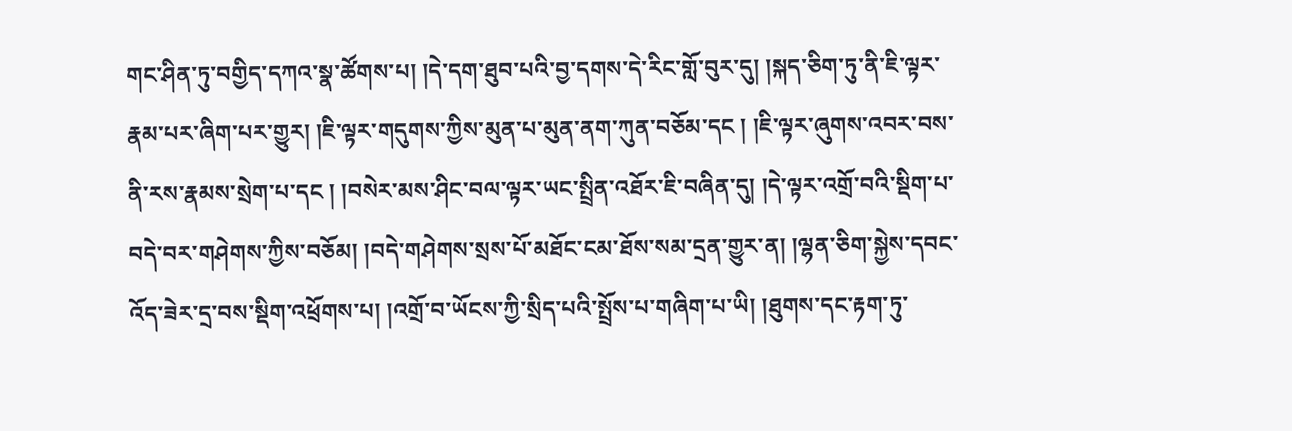གང་ཤིན་ཏུ་བགྱིད་དཀའ་སྣ་ཚོགས་པ། །དེ་དག་ཐུབ་པའི་བྱ་དགས་དེ་རིང་གློ་བུར་དུ། །སྐད་ཅིག་ཏུ་ནི་ཇི་ལྟར་རྣམ་པར་ཞིག་པར་གྱུར། །ཇི་ལྟར་གདུགས་ཀྱིས་མུན་པ་མུན་ནག་ཀུན་བཅོམ་དང ། །ཇི་ལྟར་ཞུགས་འབར་བས་ནི་རས་རྣམས་སྲེག་པ་དང ། །བསེར་མས་ཤིང་བལ་ལྟར་ཡང་སྤྲིན་འཐོར་ཇི་བཞིན་དུ། །དེ་ལྟར་འགྲོ་བའི་སྡིག་པ་བདེ་བར་གཤེགས་ཀྱིས་བཅོམ། །བདེ་གཤེགས་སྲས་པོ་མཐོང་ངམ་ཐོས་སམ་དྲན་གྱུར་ན། །ལྷན་ཅིག་སྐྱེས་དབང་འོད་ཟེར་དྲ་བས་སྡིག་འཕྲོགས་པ། །འགྲོ་བ་ཡོངས་ཀྱི་སྲིད་པའི་སྤྲོས་པ་གཞིག་པ་ཡི། །ཐུགས་དང་རྟག་ཏུ་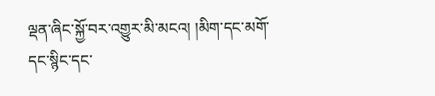ལྡན་ཞིང་སྐྱོ་བར་འགྱུར་མི་མངའ། །མིག་དང་མགོ་དང་སྙིང་དང་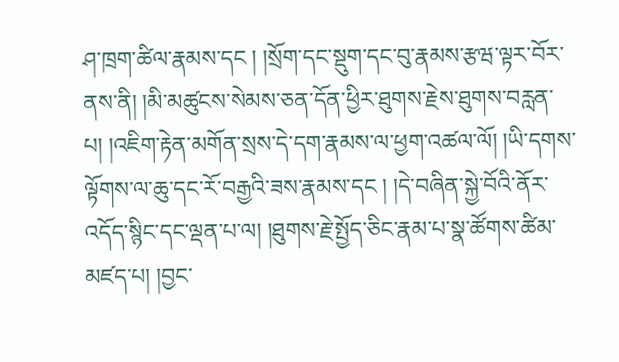ཤ་ཁྲག་ཚིལ་རྣམས་དང ། །སྲོག་དང་སྡུག་དང་བུ་རྣམས་རྩཝ་ལྟར་བོར་ནས་ནི། །མི་མཚུངས་སེམས་ཅན་དོན་ཕྱིར་ཐུགས་རྗེས་ཐུགས་བརླན་པ། །འཇིག་རྟེན་མགོན་སྲས་དེ་དག་རྣམས་ལ་ཕྱག་འཚལ་ལོ། །ཡི་དགས་ལྟོགས་ལ་ཆུ་དང་རོ་བརྒྱའི་ཟས་རྣམས་དང ། །དེ་བཞིན་སྐྱེ་བོའི་ནོར་འདོད་སྙིང་དང་ལྡན་པ་ལ། །ཐུགས་རྗེ་སྤྱོད་ཅིང་རྣམ་པ་སྣ་ཚོགས་ཚིམ་མཛད་པ། །བྱང་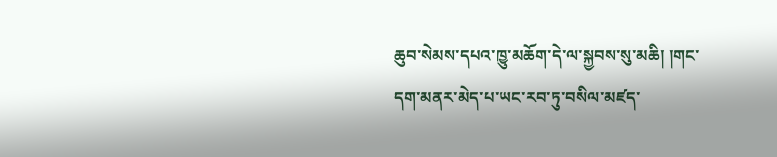ཆུབ་སེམས་དཔའ་ཁྱུ་མཆོག་དེ་ལ་སྐྱབས་སུ་མཆི། །གང་དག་མནར་མེད་པ་ཡང་རབ་ཏུ་བསིལ་མཛད་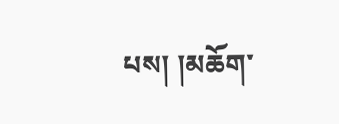པས། །མཆོག་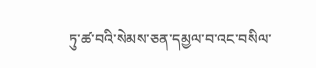ཏུ་ཚ་བའི་སེམས་ཅན་དམྱལ་བ་འང་བསིལ་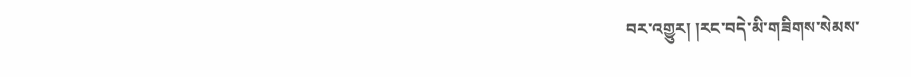བར་འགྱུར། །རང་བདེ་མི་གཟིགས་སེམས་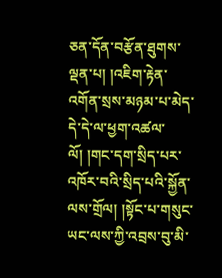ཅན་དོན་བརྩོན་ཐུགས་ལྡན་པ། །འཇིག་རྟེན་འགོན་སྲས་མཉམ་པ་མེད་དེ་དེ་ལ་ཕྱག་འཚལ་ལོ། །གང་དག་སྲིད་པར་འཁོར་བའི་སྲིད་པའི་སྐྱོན་ལས་གྲོལ། །སྟོང་པ་གསུང་ཡང་ལས་ཀྱི་འབྲས་བུ་མི་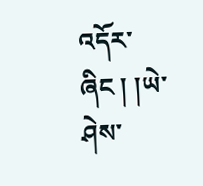འདོར་ཞིང ། །ཡེ་ཤེས་